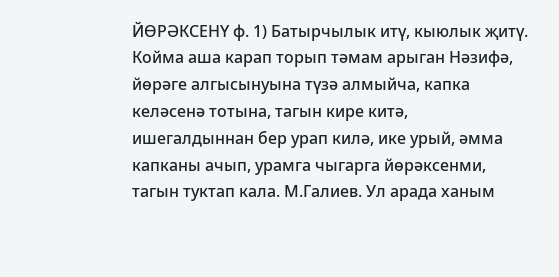ЙӨРӘКСЕНҮ ф. 1) Батырчылык итү, кыюлык җитү. Койма аша карап торып тәмам арыган Нәзифә, йөрәге алгысынуына түзә алмыйча, капка келәсенә тотына, тагын кире китә, ишегалдыннан бер урап килә, ике урый, әмма капканы ачып, урамга чыгарга йөрәксенми, тагын туктап кала. М.Галиев. Ул арада ханым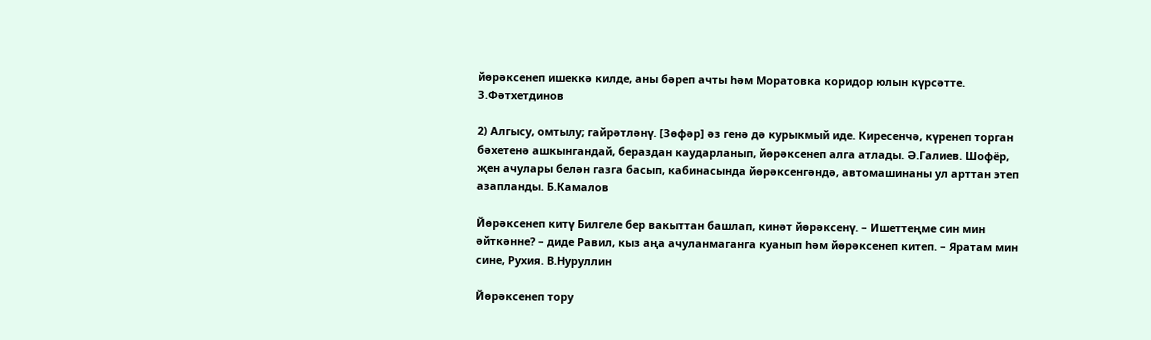йөрәксенеп ишеккә килде, аны бәреп ачты һәм Моратовка коридор юлын күрсәтте. З.Фәтхетдинов

2) Алгысу, омтылу; гайрәтләнү. [Зөфәр] әз генә дә курыкмый иде. Киресенчә, күренеп торган бәхетенә ашкынгандай, бераздан каударланып, йөрәксенеп алга атлады. Ә.Галиев. Шофёр, җен ачулары белән газга басып, кабинасында йөрәксенгәндә, автомашинаны ул арттан этеп азапланды. Б.Камалов

Йөрәксенеп китү Билгеле бер вакыттан башлап, кинәт йөрәксенү. – Ишеттеңме син мин әйткәнне? – диде Равил, кыз аңа ачуланмаганга куанып һәм йөрәксенеп китеп. – Яратам мин сине, Рухия. В.Нуруллин

Йөрәксенеп тору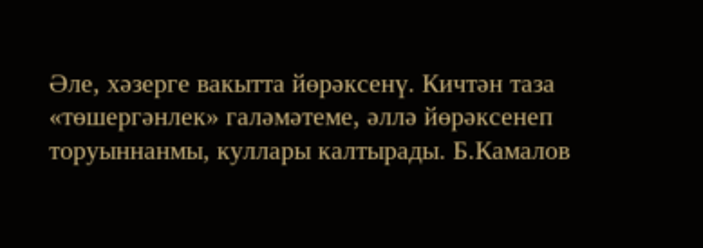Әле, хәзерге вакытта йөрәксенү. Кичтән таза «төшергәнлек» галәмәтеме, әллә йөрәксенеп торуыннанмы, куллары калтырады. Б.Камалов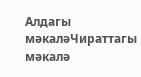Алдагы мәкаләЧираттагы мәкалә